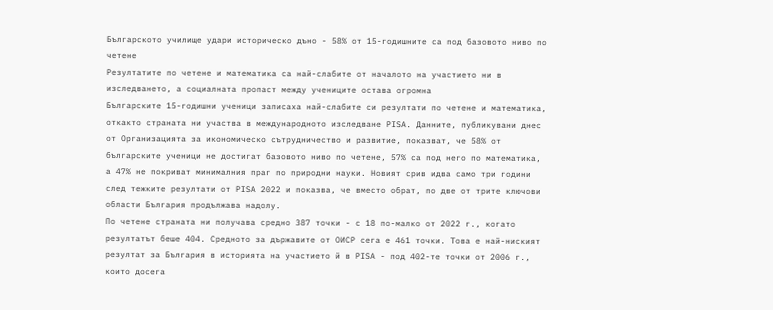Българското училище удари историческо дъно - 58% от 15-годишните са под базовото ниво по четене
Резултатите по четене и математика са най-слабите от началото на участието ни в изследването, а социалната пропаст между учениците остава огромна
Българските 15-годишни ученици записаха най-слабите си резултати по четене и математика, откакто страната ни участва в международното изследване PISA. Данните, публикувани днес от Организацията за икономическо сътрудничество и развитие, показват, че 58% от българските ученици не достигат базовото ниво по четене, 57% са под него по математика, а 47% не покриват минималния праг по природни науки. Новият срив идва само три години след тежките резултати от PISA 2022 и показва, че вместо обрат, по две от трите ключови области България продължава надолу.
По четене страната ни получава средно 387 точки - с 18 по-малко от 2022 г., когато резултатът беше 404. Средното за държавите от ОИСР сега е 461 точки. Това е най-ниският резултат за България в историята на участието й в PISA - под 402-те точки от 2006 г., които досега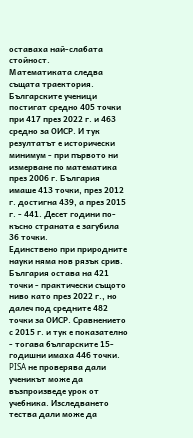оставаха най-слабата стойност.
Математиката следва същата траектория. Българските ученици постигат средно 405 точки при 417 през 2022 г. и 463 средно за ОИСР. И тук резултатът е исторически минимум - при първото ни измерване по математика през 2006 г. България имаше 413 точки, през 2012 г. достигна 439, а през 2015 г. - 441. Десет години по-късно страната е загубила 36 точки.
Единствено при природните науки няма нов рязък срив. България остава на 421 точки - практически същото ниво като през 2022 г., но далеч под средните 482 точки за ОИСР. Сравнението с 2015 г. и тук е показателно - тогава българските 15-годишни имаха 446 точки.
PISA не проверява дали ученикът може да възпроизведе урок от учебника. Изследването тества дали може да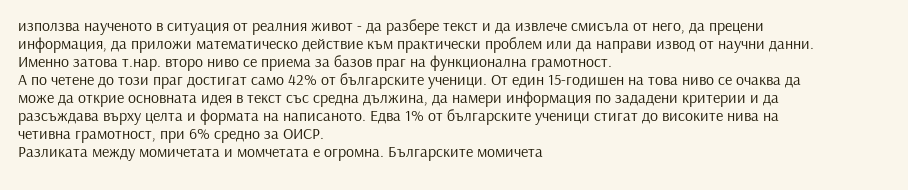използва наученото в ситуация от реалния живот - да разбере текст и да извлече смисъла от него, да прецени информация, да приложи математическо действие към практически проблем или да направи извод от научни данни. Именно затова т.нар. второ ниво се приема за базов праг на функционална грамотност.
А по четене до този праг достигат само 42% от българските ученици. От един 15-годишен на това ниво се очаква да може да открие основната идея в текст със средна дължина, да намери информация по зададени критерии и да разсъждава върху целта и формата на написаното. Едва 1% от българските ученици стигат до високите нива на четивна грамотност, при 6% средно за ОИСР.
Разликата между момичетата и момчетата е огромна. Българските момичета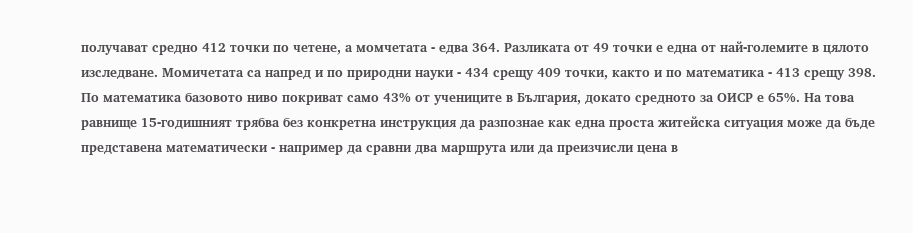получават средно 412 точки по четене, а момчетата - едва 364. Разликата от 49 точки е една от най-големите в цялото изследване. Момичетата са напред и по природни науки - 434 срещу 409 точки, както и по математика - 413 срещу 398.
По математика базовото ниво покриват само 43% от учениците в България, докато средното за ОИСР е 65%. На това равнище 15-годишният трябва без конкретна инструкция да разпознае как една проста житейска ситуация може да бъде представена математически - например да сравни два маршрута или да преизчисли цена в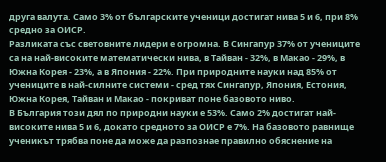друга валута. Само 3% от българските ученици достигат нива 5 и 6, при 8% средно за ОИСР.
Разликата със световните лидери е огромна. В Сингапур 37% от учениците са на най-високите математически нива, в Тайван - 32%, в Макао - 29%, в Южна Корея - 23%, а в Япония - 22%. При природните науки над 85% от учениците в най-силните системи - сред тях Сингапур, Япония, Естония, Южна Корея, Тайван и Макао - покриват поне базовото ниво.
В България този дял по природни науки е 53%. Само 2% достигат най-високите нива 5 и 6, докато средното за ОИСР е 7%. На базовото равнище ученикът трябва поне да може да разпознае правилно обяснение на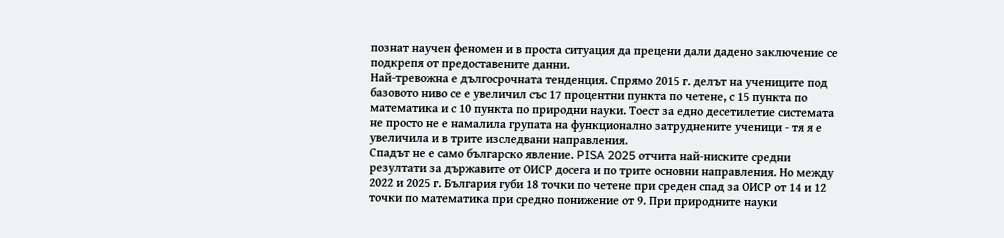познат научен феномен и в проста ситуация да прецени дали дадено заключение се подкрепя от предоставените данни.
Най-тревожна е дългосрочната тенденция. Спрямо 2015 г. делът на учениците под базовото ниво се е увеличил със 17 процентни пункта по четене, с 15 пункта по математика и с 10 пункта по природни науки. Тоест за едно десетилетие системата не просто не е намалила групата на функционално затруднените ученици - тя я е увеличила и в трите изследвани направления.
Спадът не е само българско явление. PISA 2025 отчита най-ниските средни резултати за държавите от ОИСР досега и по трите основни направления. Но между 2022 и 2025 г. България губи 18 точки по четене при среден спад за ОИСР от 14 и 12 точки по математика при средно понижение от 9. При природните науки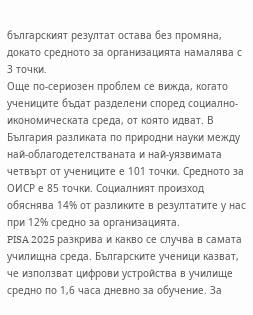българският резултат остава без промяна, докато средното за организацията намалява с 3 точки.
Още по-сериозен проблем се вижда, когато учениците бъдат разделени според социално-икономическата среда, от която идват. В България разликата по природни науки между най-облагодетелстваната и най-уязвимата четвърт от учениците е 101 точки. Средното за ОИСР е 85 точки. Социалният произход обяснява 14% от разликите в резултатите у нас при 12% средно за организацията.
PISA 2025 разкрива и какво се случва в самата училищна среда. Българските ученици казват, че използват цифрови устройства в училище средно по 1,6 часа дневно за обучение. За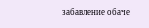забавление обаче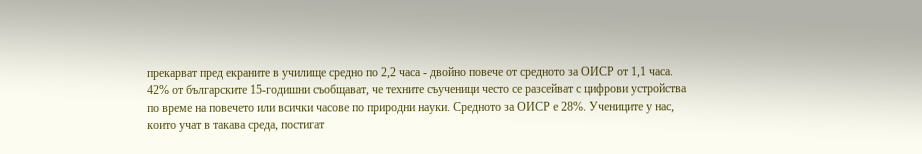прекарват пред екраните в училище средно по 2,2 часа - двойно повече от средното за ОИСР от 1,1 часа.
42% от българските 15-годишни съобщават, че техните съученици често се разсейват с цифрови устройства по време на повечето или всички часове по природни науки. Средното за ОИСР е 28%. Учениците у нас, които учат в такава среда, постигат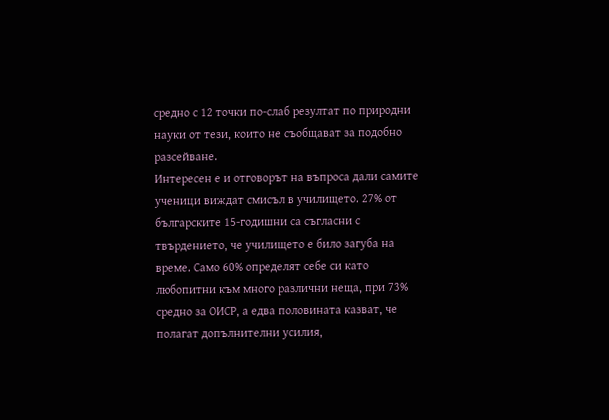средно с 12 точки по-слаб резултат по природни науки от тези, които не съобщават за подобно разсейване.
Интересен е и отговорът на въпроса дали самите ученици виждат смисъл в училището. 27% от българските 15-годишни са съгласни с твърдението, че училището е било загуба на време. Само 60% определят себе си като любопитни към много различни неща, при 73% средно за ОИСР, а едва половината казват, че полагат допълнителни усилия,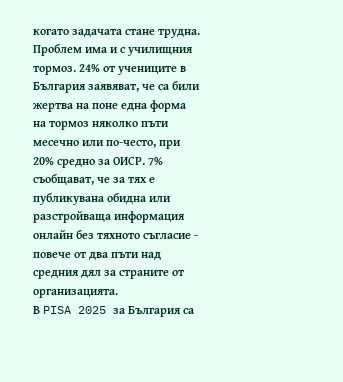когато задачата стане трудна.
Проблем има и с училищния тормоз. 24% от учениците в България заявяват, че са били жертва на поне една форма на тормоз няколко пъти месечно или по-често, при 20% средно за ОИСР. 7% съобщават, че за тях е публикувана обидна или разстройваща информация онлайн без тяхното съгласие - повече от два пъти над средния дял за страните от организацията.
В PISA 2025 за България са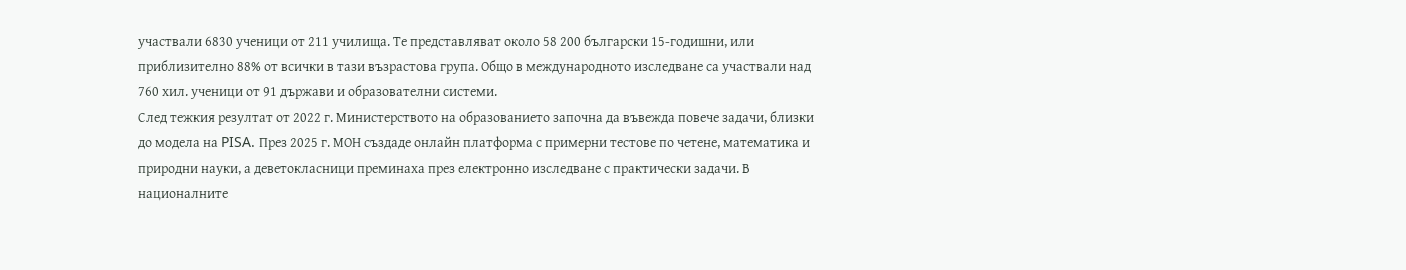участвали 6830 ученици от 211 училища. Те представляват около 58 200 български 15-годишни, или приблизително 88% от всички в тази възрастова група. Общо в международното изследване са участвали над 760 хил. ученици от 91 държави и образователни системи.
След тежкия резултат от 2022 г. Министерството на образованието започна да въвежда повече задачи, близки до модела на PISA. През 2025 г. МОН създаде онлайн платформа с примерни тестове по четене, математика и природни науки, а деветокласници преминаха през електронно изследване с практически задачи. В националните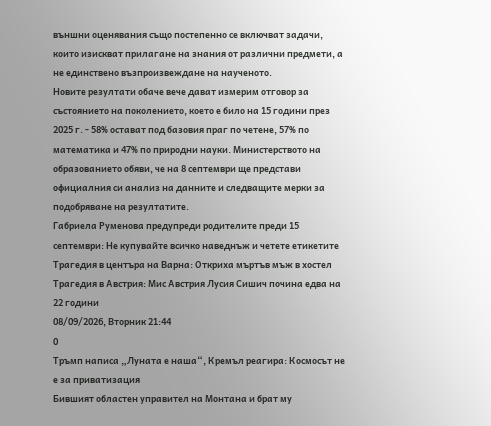външни оценявания също постепенно се включват задачи, които изискват прилагане на знания от различни предмети, а не единствено възпроизвеждане на наученото.
Новите резултати обаче вече дават измерим отговор за състоянието на поколението, което е било на 15 години през 2025 г. - 58% остават под базовия праг по четене, 57% по математика и 47% по природни науки. Министерството на образованието обяви, че на 8 септември ще представи официалния си анализ на данните и следващите мерки за подобряване на резултатите.
Габриела Руменова предупреди родителите преди 15 септември: Не купувайте всичко наведнъж и четете етикетите
Трагедия в центъра на Варна: Откриха мъртъв мъж в хостел
Трагедия в Австрия: Мис Австрия Лусия Сишич почина едва на 22 години
08/09/2026, Вторник 21:44
0
Тръмп написа „Луната е наша“, Кремъл реагира: Космосът не е за приватизация
Бившият областен управител на Монтана и брат му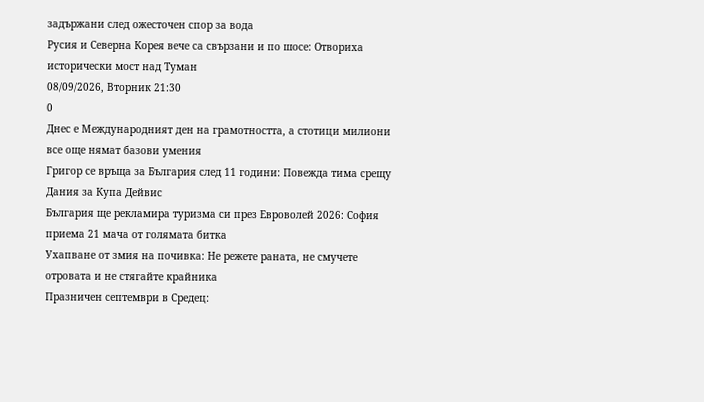задържани след ожесточен спор за вода
Русия и Северна Корея вече са свързани и по шосе: Отвориха исторически мост над Туман
08/09/2026, Вторник 21:30
0
Днес е Международният ден на грамотността, а стотици милиони все още нямат базови умения
Григор се връща за България след 11 години: Повежда тима срещу Дания за Купа Дейвис
България ще рекламира туризма си през Евроволей 2026: София приема 21 мача от голямата битка
Ухапване от змия на почивка: Не режете раната, не смучете отровата и не стягайте крайника
Празничен септември в Средец: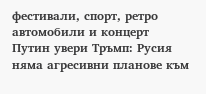фестивали, спорт, ретро автомобили и концерт
Путин увери Тръмп: Русия няма агресивни планове към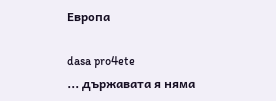Европа

dasa pro4ete
... държавата я няма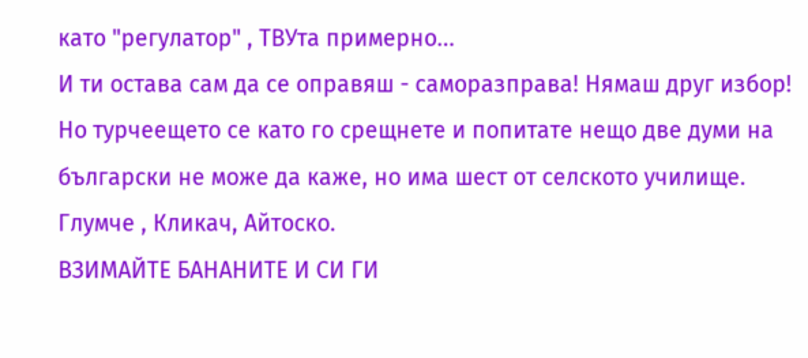като "регулатор" , ТВУта примерно...
И ти остава сам да се оправяш - саморазправа! Нямаш друг избор!
Но турчеещето се като го срещнете и попитате нещо две думи на български не може да каже, но има шест от селското училище. Глумче , Кликач, Айтоско.
ВЗИМАЙТЕ БАНАНИТЕ И СИ ГИ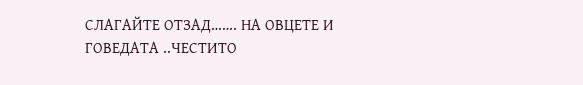СЛАГАЙТЕ ОТЗАД……. НА ОВЦЕТЕ И ГОВЕДАТА ..ЧЕСТИТО